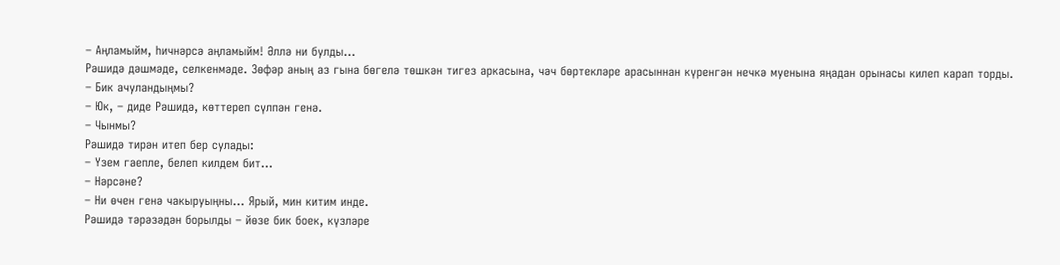– Аңламыйм, һичнәрсә аңламыйм! Әллә ни булды…
Рәшидә дәшмәде, селкенмәде. Зөфәр аның аз гына бөгелә төшкән тигез аркасына, чәч бөртекләре арасыннан күренгән нечкә муенына яңадан орынасы килеп карап торды.
– Бик ачуландыңмы?
– Юк, – диде Рәшидә, көттереп сүлпән генә.
– Чынмы?
Рәшидә тирән итеп бер сулады:
– Үзем гаепле, белеп килдем бит…
– Нәрсәне?
– Ни өчен генә чакыруыңны… Ярый, мин китим инде.
Рәшидә тәрәзәдән борылды – йөзе бик боек, күзләре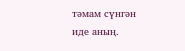тәмам сүнгән иде аның.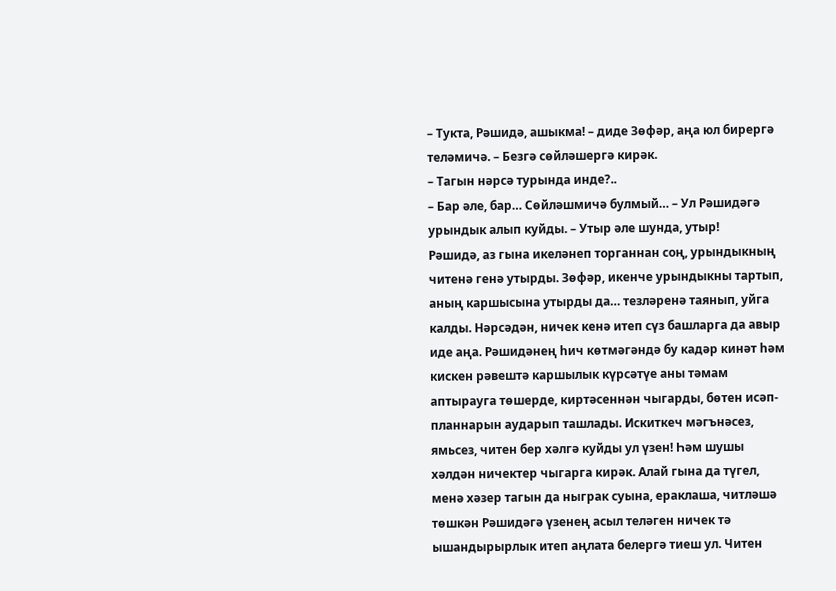– Тукта, Рәшидә, ашыкма! – диде Зөфәр, аңа юл бирергә теләмичә. – Безгә сөйләшергә кирәк.
– Тагын нәрсә турында инде?..
– Бар әле, бар… Сөйләшмичә булмый… – Ул Рәшидәгә урындык алып куйды. – Утыр әле шунда, утыр!
Рәшидә, аз гына икеләнеп торганнан соң, урындыкның читенә генә утырды. Зөфәр, икенче урындыкны тартып, аның каршысына утырды да… тезләренә таянып, уйга калды. Нәрсәдән, ничек кенә итеп сүз башларга да авыр иде аңа. Рәшидәнең һич көтмәгәндә бу кадәр кинәт һәм кискен рәвештә каршылык күрсәтүе аны тәмам аптырауга төшерде, киртәсеннән чыгарды, бөтен исәп-планнарын аударып ташлады. Искиткеч мәгънәсез, ямьсез, читен бер хәлгә куйды ул үзен! Һәм шушы хәлдән ничектер чыгарга кирәк. Алай гына да түгел, менә хәзер тагын да ныграк суына, ераклаша, читләшә төшкән Рәшидәгә үзенең асыл теләген ничек тә ышандырырлык итеп аңлата белергә тиеш ул. Читен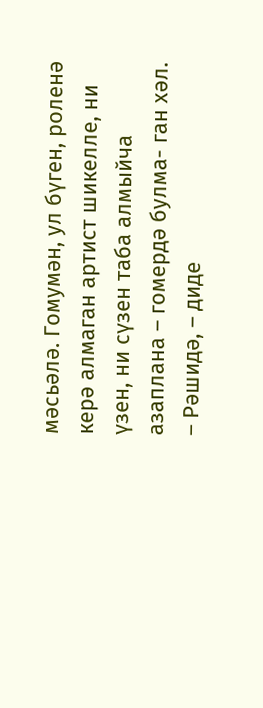мәсьәлә. Гомумән, ул бүген, роленә керә алмаган артист шикелле, ни үзен, ни сүзен таба алмыйча азаплана – гомердә булма- ган хәл.
– Рәшидә, – диде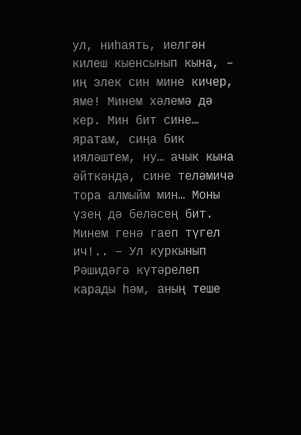ул, ниһаять, иелгән килеш кыенсынып кына, – иң элек син мине кичер, яме! Минем хәлемә дә кер. Мин бит сине… яратам, сиңа бик ияләштем, ну… ачык кына әйткәндә, сине теләмичә тора алмыйм мин… Моны үзең дә беләсең бит. Минем генә гаеп түгел ич!.. – Ул куркынып Рәшидәгә күтәрелеп карады һәм, аның теше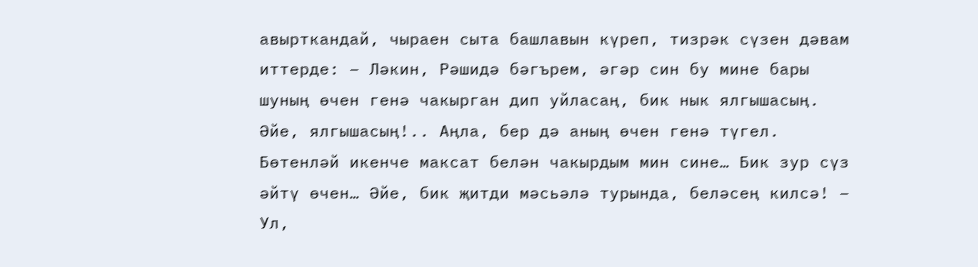авырткандай, чыраен сыта башлавын күреп, тизрәк сүзен дәвам иттерде: – Ләкин, Рәшидә бәгърем, әгәр син бу мине бары шуның өчен генә чакырган дип уйласаң, бик нык ялгышасың. Әйе, ялгышасың!.. Аңла, бер дә аның өчен генә түгел. Бөтенләй икенче максат белән чакырдым мин сине… Бик зур сүз әйтү өчен… Әйе, бик җитди мәсьәлә турында, беләсең килсә! – Ул,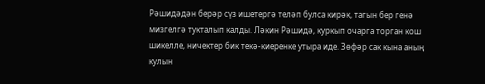Рәшидәдән берәр сүз ишетергә теләп булса кирәк, тагын бер генә мизгелгә тукталып калды. Ләкин Рәшидә, куркып очарга торган кош шикелле, ничектер бик текә-киеренке утыра иде. Зөфәр сак кына аның кулын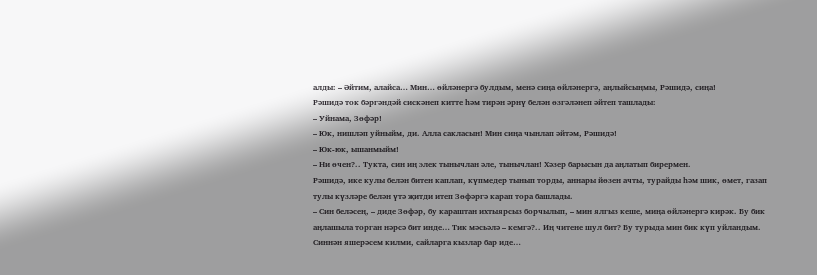алды: – Әйтим, алайса… Мин… өйләнергә булдым, менә сиңа өйләнергә, аңлыйсыңмы, Рәшидә, сиңа!
Рәшидә ток бәргәндәй сискәнеп китте һәм тирән әрнү белән өзгәләнеп әйтеп ташлады:
– Уйнама, Зөфәр!
– Юк, нишләп уйныйм, ди. Алла сакласын! Мин сиңа чынлап әйтәм, Рәшидә!
– Юк-юк, ышанмыйм!
– Ни өчен?.. Тукта, син иң элек тынычлан әле, тынычлан! Хәзер барысын да аңлатып бирермен.
Рәшидә, ике кулы белән битен каплап, күпмедер тынып торды, аннары йөзен ачты, турайды һәм шик, өмет, газап тулы күзләре белән үтә җитди итеп Зөфәргә карап тора башлады.
– Син беләсең, – диде Зөфәр, бу караштан ихтыярсыз борчылып, – мин ялгыз кеше, миңа өйләнергә кирәк. Бу бик аңлашыла торган нәрсә бит инде… Тик мәсьәлә – кемгә?.. Иң читене шул бит? Бу турыда мин бик күп уйландым. Синнән яшерәсем килми, сайларга кызлар бар иде…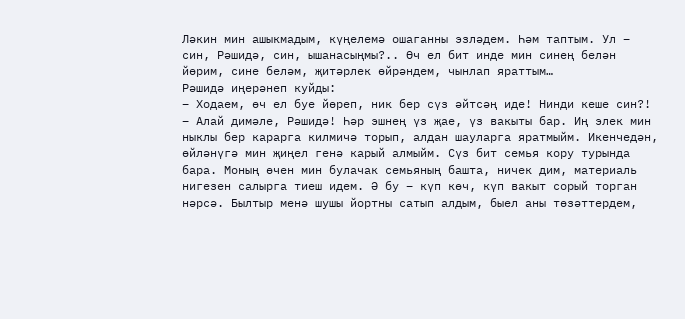Ләкин мин ашыкмадым, күңелемә ошаганны эзләдем. Һәм таптым. Ул – син, Рәшидә, син, ышанасыңмы?.. Өч ел бит инде мин синең белән йөрим, сине беләм, җитәрлек өйрәндем, чынлап яраттым…
Рәшидә иңерәнеп куйды:
– Ходаем, өч ел буе йөреп, ник бер сүз әйтсәң иде! Нинди кеше син?!
– Алай димәле, Рәшидә! Һәр эшнең үз җае, үз вакыты бар. Иң элек мин ныклы бер карарга килмичә торып, алдан шауларга яратмыйм. Икенчедән, өйләнүгә мин җиңел генә карый алмыйм. Сүз бит семья кору турында бара. Моның өчен мин булачак семьяның башта, ничек дим, материаль нигезен салырга тиеш идем. Ә бу – күп көч, күп вакыт сорый торган нәрсә. Былтыр менә шушы йортны сатып алдым, быел аны төзәттердем,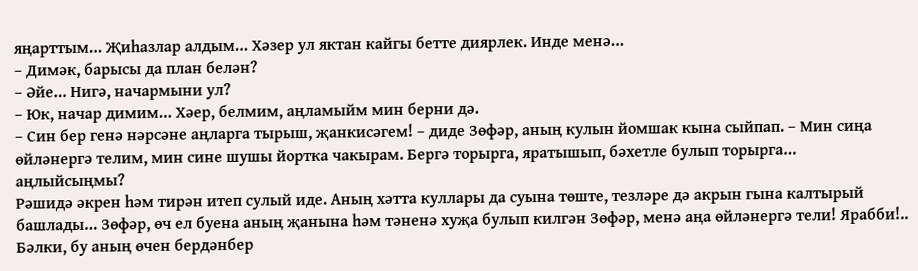яңарттым… Җиһазлар алдым… Хәзер ул яктан кайгы бетте диярлек. Инде менә…
– Димәк, барысы да план белән?
– Әйе… Нигә, начармыни ул?
– Юк, начар димим… Хәер, белмим, аңламыйм мин берни дә.
– Син бер генә нәрсәне аңларга тырыш, җанкисәгем! – диде Зөфәр, аның кулын йомшак кына сыйпап. – Мин сиңа өйләнергә телим, мин сине шушы йортка чакырам. Бергә торырга, яратышып, бәхетле булып торырга… аңлыйсыңмы?
Рәшидә әкрен һәм тирән итеп сулый иде. Аның хәтта куллары да суына төште, тезләре дә акрын гына калтырый башлады… Зөфәр, өч ел буена аның җанына һәм тәненә хуҗа булып килгән Зөфәр, менә аңа өйләнергә тели! Ярабби!.. Бәлки, бу аның өчен бердәнбер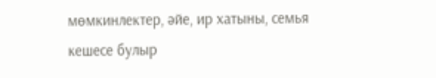мөмкинлектер, әйе, ир хатыны, семья кешесе булыр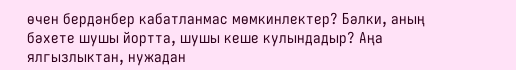өчен бердәнбер кабатланмас мөмкинлектер? Бәлки, аның бәхете шушы йортта, шушы кеше кулындадыр? Аңа ялгызлыктан, нужадан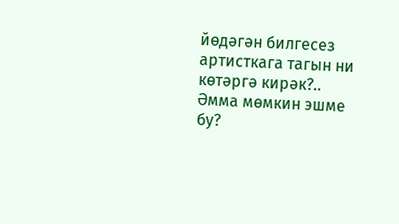йөдәгән билгесез артисткага тагын ни көтәргә кирәк?.. Әмма мөмкин эшме бу?